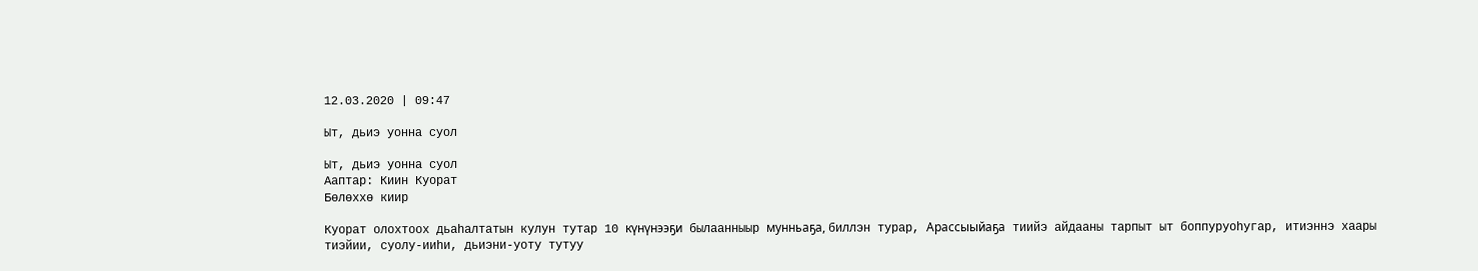12.03.2020 | 09:47

Ыт, дьиэ уонна суол

Ыт, дьиэ уонна суол
Ааптар: Киин Куорат
Бөлөххө киир

Куорат олохтоох дьаһалтатын кулун тутар 10 күнүнээҕи былаанныыр мунньаҕа, биллэн турар, Арассыыйаҕа тиийэ айдааны тарпыт ыт боппуруоһугар, итиэннэ хаары тиэйии, суолу-ииһи, дьиэни-уоту тутуу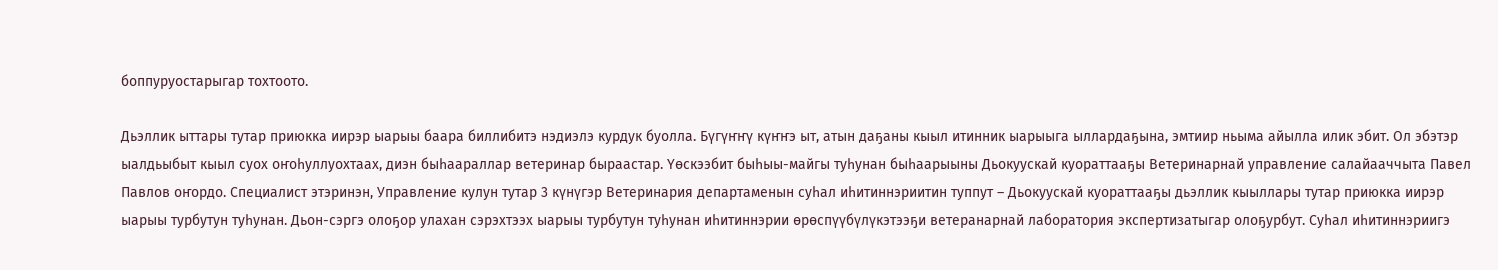боппуруостарыгар тохтоото.

Дьэллик ыттары тутар приюкка иирэр ыарыы баара биллибитэ нэдиэлэ курдук буолла. Бүгүҥҥү күҥҥэ ыт, атын даҕаны кыыл итинник ыарыыга ыллардаҕына, эмтиир ньыма айылла илик эбит. Ол эбэтэр ыалдьыбыт кыыл суох оҥоһуллуохтаах, диэн быһаараллар ветеринар быраастар. Үөскээбит быһыы-майгы туһунан быһаарыыны Дьокуускай куораттааҕы Ветеринарнай управление салайааччыта Павел Павлов оҥордо. Специалист этэринэн, Управление кулун тутар 3 күнүгэр Ветеринария департаменын суһал иһитиннэриитин туппут – Дьокуускай куораттааҕы дьэллик кыыллары тутар приюкка иирэр ыарыы турбутун туһунан. Дьон-сэргэ олоҕор улахан сэрэхтээх ыарыы турбутун туһунан иһитиннэрии өрөспүүбүлүкэтээҕи ветеранарнай лаборатория экспертизатыгар олоҕурбут. Суһал иһитиннэриигэ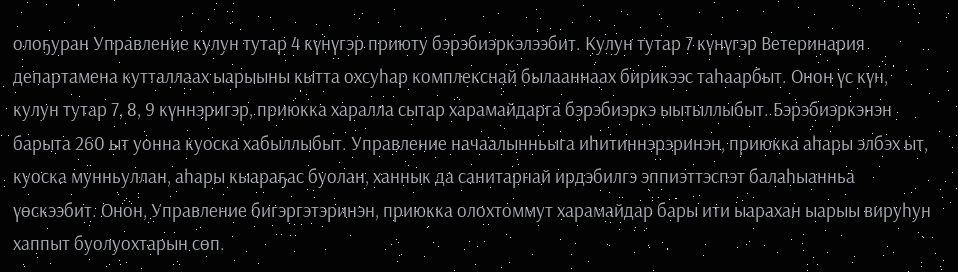олоҕуран Управление кулун тутар 4 күнүгэр приюту бэрэбиэркэлээбит. Кулун тутар 7 күнүгэр Ветеринария департамена кутталлаах ыарыыны кытта охсуһар комплекснай былааннаах бирикээс таһаарбыт. Онон үс күн, кулун тутар 7, 8, 9 күннэригэр, приюкка харалла сытар харамайдарга бэрэбиэркэ ыытыллыбыт. Бэрэбиэркэнэн барыта 260 ыт уонна куоска хабыллыбыт. Управление начаалынньыга иһитиннэрэринэн, приюкка аһары элбэх ыт, куоска мунньуллан, аһары кыараҕас буолан, ханнык да санитарнай ирдэбилгэ эппиэттэспэт балаһыанньа үөскээбит. Онон, Управление бигэргэтэринэн, приюкка олохтоммут харамайдар бары ити ыарахан ыарыы вируһун хаппыт буолуохтарын сөп.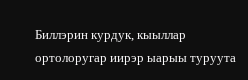Биллэрин курдук, кыыллар ортолоругар иирэр ыарыы туруута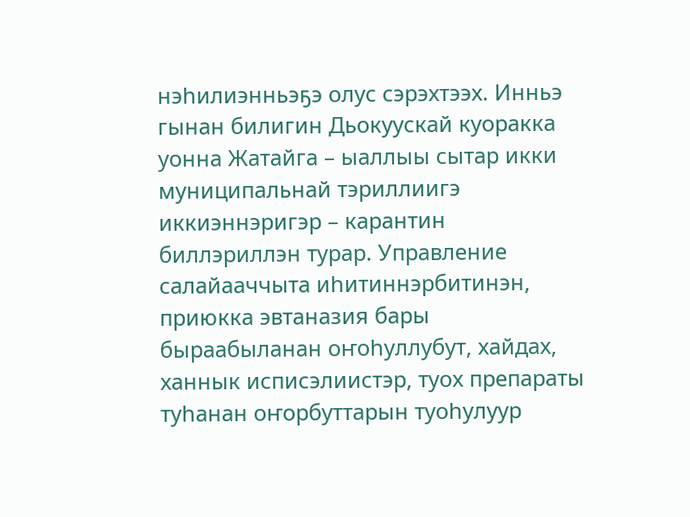нэһилиэнньэҕэ олус сэрэхтээх. Инньэ гынан билигин Дьокуускай куоракка уонна Жатайга – ыаллыы сытар икки муниципальнай тэриллиигэ иккиэннэригэр – карантин биллэриллэн турар. Управление салайааччыта иһитиннэрбитинэн, приюкка эвтаназия бары быраабыланан оҥоһуллубут, хайдах, ханнык исписэлиистэр, туох препараты туһанан оҥорбуттарын туоһулуур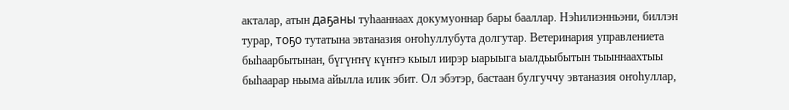акталар, атын даҕаны туһааннаах докумуоннар бары бааллар. Нэһилиэнньэни, биллэн турар, тоҕо тутатына эвтаназия оҥоһуллубута долгутар. Ветеринария управлениета быһаарбытынан, бүгүҥҥү күҥҥэ кыыл иирэр ыарыыга ыалдьыбытын тыыннаахтыы быһаарар ньыма айылла илик эбит. Ол эбэтэр, бастаан булгуччу эвтаназия оҥоһуллар,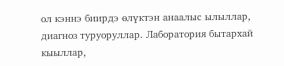ол кэннэ биирдэ өлүктэн анаалыс ылыллар, диагноз туруоруллар. Лаборатория бытархай кыыллар,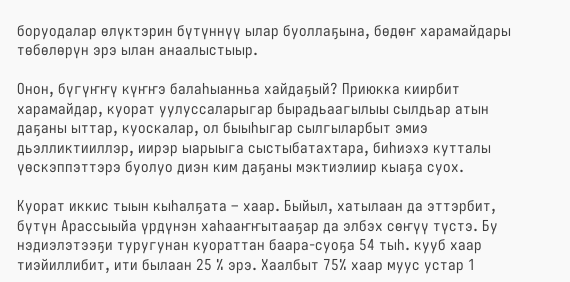боруодалар өлүктэрин бүтүннүү ылар буоллаҕына, бөдөҥ харамайдары төбөлөрүн эрэ ылан анаалыстыыр.

Онон, бүгүҥҥү күҥҥэ балаһыанньа хайдаҕый? Приюкка киирбит харамайдар, куорат уулуссаларыгар бырадьаагылыы сылдьар атын даҕаны ыттар, куоскалар, ол быыһыгар сылгыларбыт эмиэ дьэлликтииллэр, иирэр ыарыыга сыстыбатахтара, биһиэхэ кутталы үөскэппэттэрэ буолуо диэн ким даҕаны мэктиэлиир кыаҕа суох.

Куорат иккис тыын кыһалҕата – хаар. Быйыл, хатылаан да эттэрбит, бүтүн Арассыыйа үрдүнэн хаһааҥҥытааҕар да элбэх сөҥүү түстэ. Бу нэдиэлэтээҕи туругунан куораттан баара-суоҕа 54 тыһ. кууб хаар тиэйиллибит, ити былаан 25 % эрэ. Хаалбыт 75% хаар муус устар 1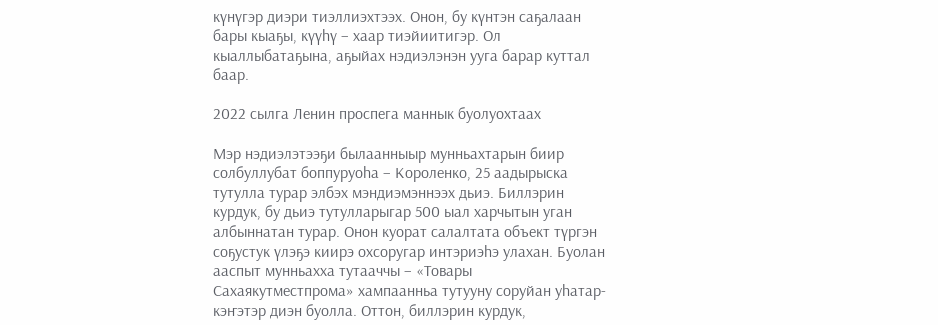күнүгэр диэри тиэллиэхтээх. Онон, бу күнтэн саҕалаан бары кыаҕы, күүһү – хаар тиэйиитигэр. Ол кыаллыбатаҕына, аҕыйах нэдиэлэнэн ууга барар куттал баар.

2022 сылга Ленин проспега маннык буолуохтаах

Мэр нэдиэлэтээҕи былаанныыр мунньахтарын биир солбуллубат боппуруоһа – Короленко, 25 аадырыска тутулла турар элбэх мэндиэмэннээх дьиэ. Биллэрин курдук, бу дьиэ тутулларыгар 500 ыал харчытын уган албыннатан турар. Онон куорат салалтата объект түргэн соҕустук үлэҕэ киирэ охсоругар интэриэһэ улахан. Буолан ааспыт мунньахха тутааччы – «Товары Сахаякутместпрома» хампаанньа тутууну соруйан уһатар-кэҥэтэр диэн буолла. Оттон, биллэрин курдук,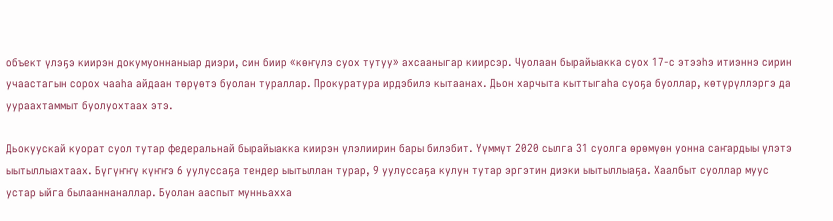объект үлэҕэ киирэн докумуоннаныар диэри, син биир «көҥүлэ суох тутуу» ахсааныгар киирсэр. Чуолаан бырайыакка суох 17-с этээһэ итиэннэ сирин учаастагын сорох чааһа айдаан төрүөтэ буолан тураллар. Прокуратура ирдэбилэ кытаанах. Дьон харчыта кыттыгаһа суоҕа буоллар, көтүрүллэргэ да уураахтаммыт буолуохтаах этэ.

Дьокуускай куорат суол тутар федеральнай бырайыакка киирэн үлэлиирин бары билэбит. Үүммүт 2020 сылга 31 суолга өрөмүөн уонна саҥардыы үлэтэ ыытыллыахтаах. Бүгүҥҥү күҥҥэ 6 уулуссаҕа тендер ыытыллан турар, 9 уулуссаҕа кулун тутар эргэтин диэки ыытыллыаҕа. Хаалбыт суоллар муус устар ыйга былааннаналлар. Буолан ааспыт мунньахха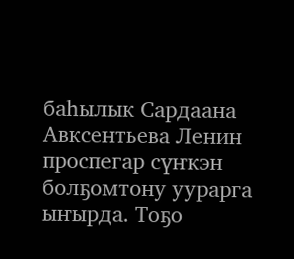баһылык Сардаана Авксентьева Ленин проспегар сүҥкэн болҕомтону уурарга ыҥырда. Тоҕо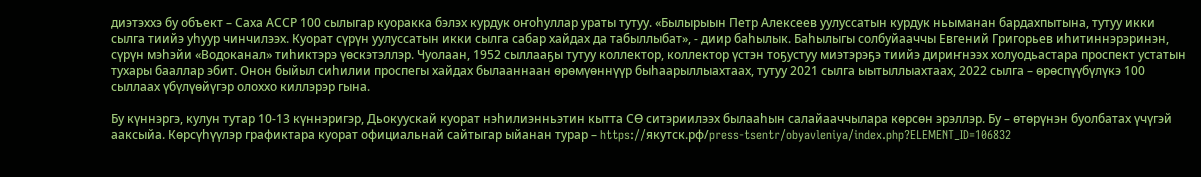диэтэххэ бу объект – Саха АССР 100 сылыгар куоракка бэлэх курдук оҥоһуллар ураты тутуу. «Былырыын Петр Алексеев уулуссатын курдук ньыманан бардахпытына, тутуу икки сылга тиийэ уһуур чинчилээх. Куорат сүрүн уулуссатын икки сылга сабар хайдах да табыллыбат», - диир баһылык. Баһылыгы солбуйааччы Евгений Григорьев иһитиннэрэринэн, сүрүн мэһэйи «Водоканал» тиһиктэрэ үөскэтэллэр. Чуолаан, 1952 сыллааҕы тутуу коллектор, коллектор үстэн тоҕустуу миэтэрэҕэ тиийэ дириҥнээх холуодьастара проспект устатын тухары бааллар эбит. Онон быйыл сиһилии проспегы хайдах былааннаан өрөмүөннүүр быһаарыллыахтаах, тутуу 2021 сылга ыытыллыахтаах, 2022 сылга – өрөспүүбүлүкэ 100 сыллаах үбүлүөйүгэр олоххо киллэрэр гына.

Бу күннэргэ, кулун тутар 10-13 күннэригэр, Дьокуускай куорат нэһилиэнньэтин кытта СӨ ситэриилээх былааһын салайааччылара көрсөн эрэллэр. Бу – өтөрүнэн буолбатах үчүгэй ааксыйа. Көрсүһүүлэр графиктара куорат официальнай сайтыгар ыйанан турар – https://якутск.рф/press-tsentr/obyavleniya/index.php?ELEMENT_ID=106832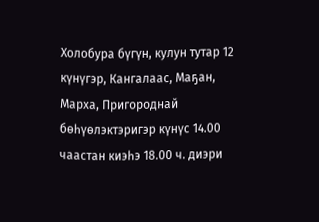Холобура бүгүн, кулун тутар 12 күнүгэр, Кангалаас, Маҕан, Марха, Пригороднай бөһүөлэктэригэр күнүс 14.00 чаастан киэһэ 18.00 ч. диэри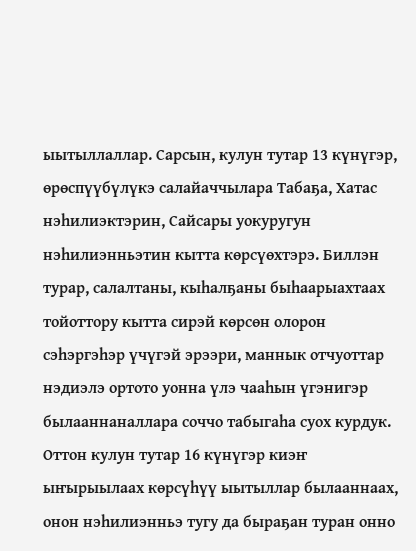ыытыллаллар. Сарсын, кулун тутар 13 күнүгэр, өрөспүүбүлүкэ салайаччылара Табаҕа, Хатас нэһилиэктэрин, Сайсары уокуругун нэһилиэнньэтин кытта көрсүөхтэрэ. Биллэн турар, салалтаны, кыһалҕаны быһаарыахтаах тойоттору кытта сирэй көрсөн олорон сэһэргэһэр үчүгэй эрээри, маннык отчуоттар нэдиэлэ ортото уонна үлэ чааһын үгэнигэр былааннаналлара соччо табыгаһа суох курдук. Оттон кулун тутар 16 күнүгэр киэҥ ыҥырыылаах көрсүһүү ыытыллар былааннаах, онон нэһилиэнньэ тугу да быраҕан туран онно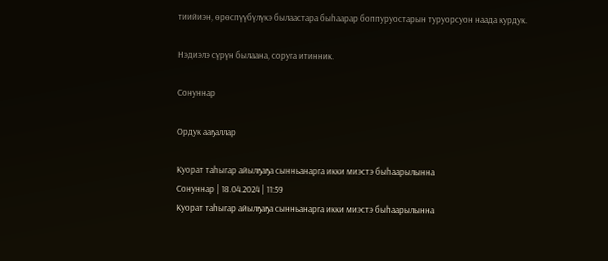тиийиэн, өрөспүүбүлүкэ былаастара быһаарар боппуруостарын туруорсуон наада курдук.

Нэдиэлэ сүрүн былаана, соруга итинник.

Сонуннар

Ордук ааҕаллар

Куорат таһыгар айылҕаҕа сынньанарга икки миэстэ быһаарылынна
Сонуннар | 18.04.2024 | 11:59
Куорат таһыгар айылҕаҕа сынньанарга икки миэстэ быһаарылынна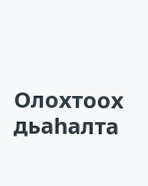Олохтоох дьаһалта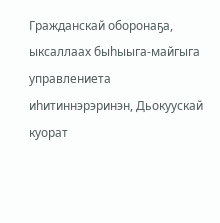Гражданскай оборонаҕа, ыксаллаах быһыыга-майгыга управлениета иһитиннэрэринэн, Дьокуускай куорат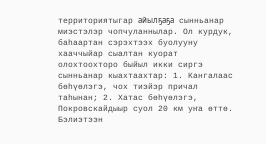территориятыгар айылҕаҕа сынньанар миэстэлэр чопчуланнылар. Ол курдук, баһаартан сэрэхтээх буолууну хааччыйар сыалтан куорат олохтоохторо быйыл икки сиргэ сынньанар кыахтаахтар: 1. Кангалаас бөһүөлэгэ, чох тиэйэр причал таһынан; 2. Хатас бөһүөлэгэ, Покровскайдыыр суол 20 км уҥа өттө. Бэлиэтээн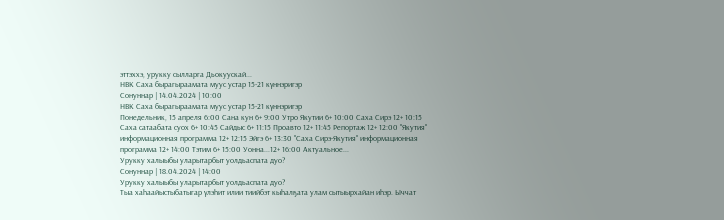эттэххэ, урукку сылларга Дьокуускай...
НВК Саха бырагыраамата муус устар 15-21 күннэригэр
Сонуннар | 14.04.2024 | 10:00
НВК Саха бырагыраамата муус устар 15-21 күннэригэр
Понедельник, 15 апреля 6:00 Сана кун 6+ 9:00 Утро Якутии 6+ 10:00 Саха Сирэ 12+ 10:15 Саха сатаабата суох 6+ 10:45 Сайдыс 6+ 11:15 Проавто 12+ 11:45 Репортаж 12+ 12:00 "Якутия" информационная программа 12+ 12:15 Эйгэ 6+ 13:30 "Саха Сирэ-Якутия" информационная программа 12+ 14:00 Тэтим 6+ 15:00 Уонна...12+ 16:00 Актуальное...
Урукку халыыбы уларытарбыт уолдьаспата дуо?
Сонуннар | 18.04.2024 | 14:00
Урукку халыыбы уларытарбыт уолдьаспата дуо?
Тыа хаһаайыстыбатыгар үлэһит илии тиийбэт кыһалҕата улам сытыырхайан иһэр. Ыччат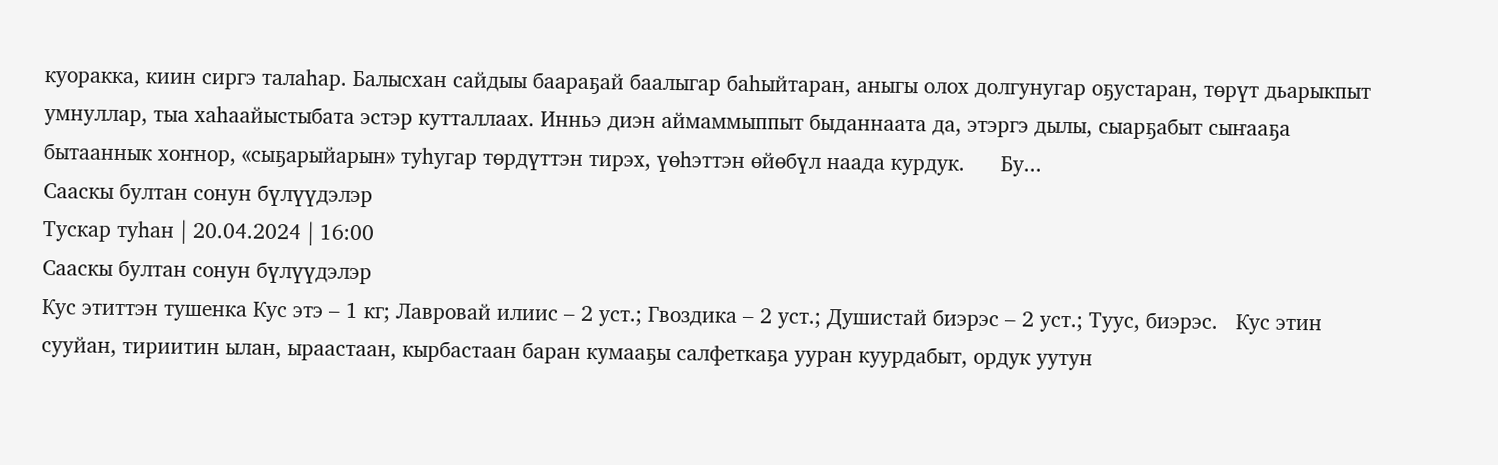куоракка, киин сиргэ талаһар. Балысхан сайдыы баараҕай баалыгар баһыйтаран, аныгы олох долгунугар оҕустаран, төрүт дьарыкпыт умнуллар, тыа хаһаайыстыбата эстэр кутталлаах. Инньэ диэн аймаммыппыт быданнаата да, этэргэ дылы, сыарҕабыт сыҥааҕа бытааннык хоҥнор, «сыҕарыйарын» туһугар төрдүттэн тирэх, үөһэттэн өйөбүл наада курдук.      Бу...
Cааскы бултан сонун бүлүүдэлэр
Тускар туһан | 20.04.2024 | 16:00
Cааскы бултан сонун бүлүүдэлэр
Кус этиттэн тушенка Кус этэ – 1 кг; Лавровай илиис – 2 уст.; Гвоздика – 2 уст.; Душистай биэрэс – 2 уст.; Туус, биэрэс.   Кус этин сууйан, тириитин ылан, ыраастаан, кырбастаан баран кумааҕы салфеткаҕа ууран куурдабыт, ордук уутун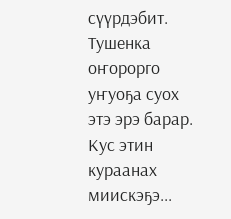сүүрдэбит. Тушенка оҥорорго уҥуоҕа суох этэ эрэ барар. Кус этин кураанах миискэҕэ...